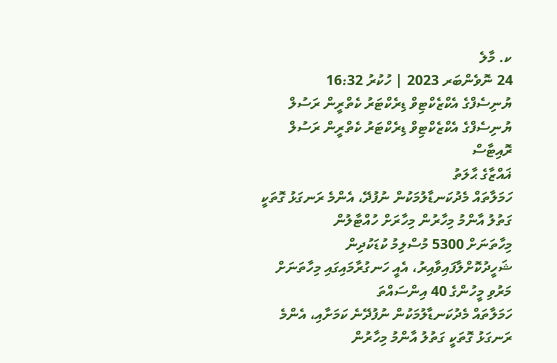ކ. މާލެ
24 ނޮވެންބަރ 2023 | ހުކުރު 16:32
ޔުނިސެފްގެ އެކްޒެކްޓިވް ޑިރެކްޓަރު ކެތްރީން ރަސުލް
ޔުނިސެފްގެ އެކްޒެކްޓިވް ޑިރެކްޓަރު ކެތްރީން ރަސުލް
ރޮއިޓާސް
ޣައްޒާގެ ޙާލަތު
ހަމަލާތައް މެދުކަނޑާލުމަކުން ނުފުދޭ، އެންމެ ރަނގަޅު ގޮތަކީ ގަތުލު އާންމު މިހާރުން މިހާރަށް ހުއްޓާލުން
މިހާތަނަށް 5300 މުސްލިމު ކުޑަކުދިން ޝަހީދުކޮށްލާފައިވާއިރު، އެއީ ހަނގުރާމައިގައި މިހާތަނަށް މަރުވި މީހުންގެ 40 އިންސައްތަ
ހަމަލާތައް މެދުކަނޑާލުމަކުން ނުފުދޭނެ ކަމަށާއި، އެންމެ ރަނގަޅު ގޮތަކީ ގަތުލު އާންމު މިހާރުން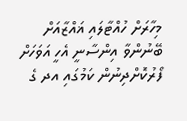މިހާރަށް ހުއްޓާލައި ޣައްޒާއަށް ބޭނުންވާ އިންސާނީ އެހީ އަވަހަށް ފޯރުކޮށްދިނުން ކަމުގައި އދ ގެ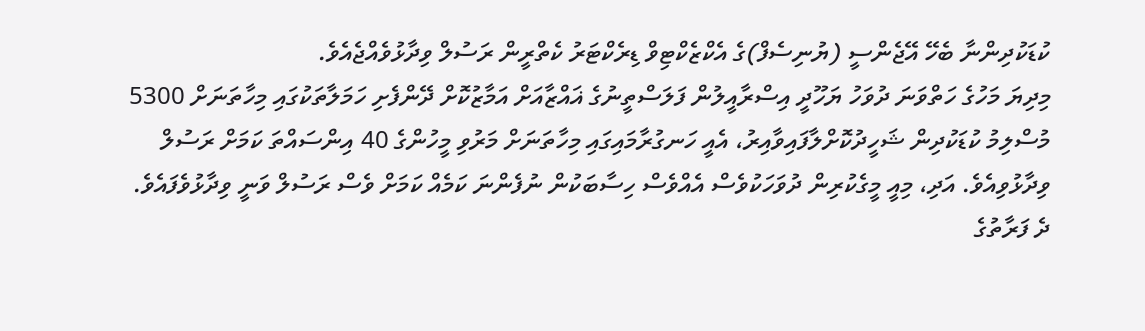ކުޑަކުދިންނާ ބެހޭ އޭޖެންސީ (ޔުނިސެފް)ގެ އެކްޒެކްޓިވް ޑިރެކްޓަރު ކެތްރީން ރަސުލް ވިދާޅުވެއްޖެއެވެ.
މިދިޔަ މަހުގެ ހަތްވަނަ ދުވަހު ޔަހޫދީ އިސްރާއީލުން ފަލަސްތީނުގެ ޣައްޒާއަށް އަމާޒުކޮށް ދޭންފެށި ހަމަލާތަކުގައި މިހާތަނަށް 5300 މުސްލިމު ކުޑަކުދިން ޝަހީދުކޮށްލާފައިވާއިރު، އެއީ ހަނގުރާމައިގައި މިހާތަނަށް މަރުވި މީހުންގެ 40 އިންސައްތަ ކަމަށް ރަސުލް ވިދާޅުވިއެވެ. އަދި، މިއީ މީގެކުރިން ދުވަހަކުވެސް އެއްވެސް ހިސާބަކުން ނުފެންނަ ކަމެއް ކަމަށް ވެސް ރަސުލް ވަނީ ވިދާޅުވެފައެވެ.
ދެ ފަރާތުގެ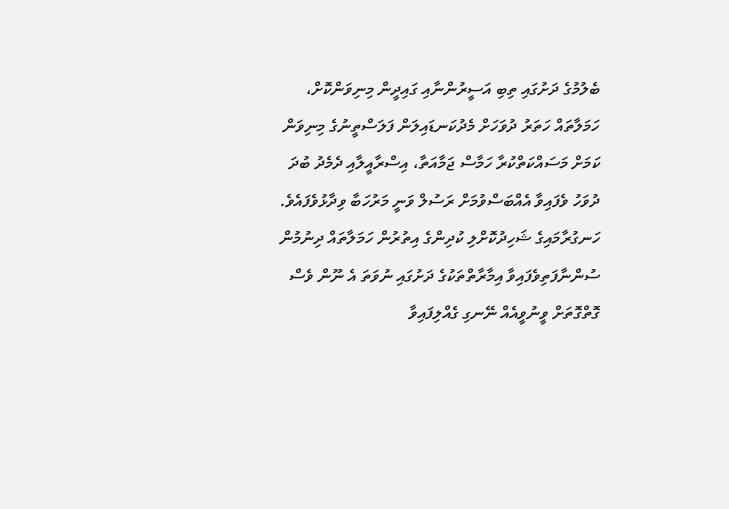ބެލުމުގެ ދަށުގައި ތިބި އަސީރުންނާއި ގައިދީން މިނިވަންކޮށް، ހަމަލާތައް ހަތަރު ދުވަހަށް މެދުކަނޑައިލަން ފަލަސްތީނުގެ މިނިވަން ކަމަށް މަސައްކަތްކުރާ ހަމާސް ޖަމާއަތާ، އިސްރާއީލާއި ދެމެދު ބުދަ ދުވަހު ވެފައިވާ އެއްބަސްވުމަށް ރަސުލް ވަނީ މަރުހަބާ ވިދާޅުވެފައެވެ.
ހަނގުރާމައިގެ ޝަހިދުކޮށްލި ކުދިންގެ އިތުރުން ހަމަލާތައް ދިނުމުން ސުންނާފަތިވެފައިވާ އިމާރާތްތަކުގެ ދަށުގައި ނުވަތަ އެ ނޫން ވެސް ގޮތްގޮތަށް ވީނުވީއެއް ނޭނގި ގެއްލިފައިވާ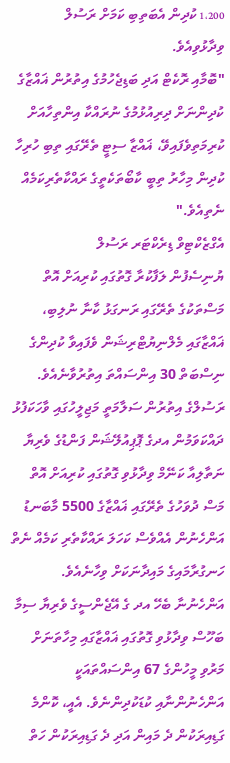1،200 ކުދިން އެބަތިބި ކަމަށް ރަސުލް ވިދާޅުވިއެވެ.
"ބޮމާއި ރޮކެޓް އަދި ބަޑިޖެހުމުގެ އިތުރުން ޣައްޒާގެ ކުދިންނަށް ދިރިއުޅުމުގެ ނުރައްކާ އިންތިހާއަށް ކުރިމަތިވެފައިވޭ، ޣައްޒާ ސިޓީ ތެރޭގައި ތިބި ހުރިހާ ކުދިން މިހާރު ތިބީ ކާބޯތަކެތީގެ ރައްކާތެރިކަމެއް ނެތިއެވެ."
އެގްޒެކްޓިވް ޑިރެކްޓަރ ރަސުލް
ޔުނިސެފުން ލަފާކުރާ ގޮތުގައި ކުރިއަށް އޮތް މަސްތަކުގެ ތެރޭގައި ރަނގަޅު ކާނާ ނުލިބި، ޣައްޒާގައި މެލްނިޔުޓްރިޝަން ވެފައިވާ ކުދިންގެ ނިސްބަތް 30 އިންސައްތަ އިތުރުވާނެއެވެ.
ރަސުލްގެ އިތުރުން ސަލާމަތީ މަޖިލީހުގައި ވާހަކަފުޅު ދައްކަވަމުން އދގެ ޕޮޕިއުލޭޝަން ފަންޑުގެ ވެރިޔާ ނަތާލިއާ ކަނޭމް ވިދާޅުވި ގޮތުގައި ކުރިއަށް އޮތް މަސް ދުވަހުގެ ތެރޭގައި ޣައްޒާގެ 5500 މާބަނޑު އަންހެނުން އެއްވެސް ކަހަލަ ރައްކާތެރި ކަމެއް ނެތް ހަނގުރާމައިގެ މައިދާނަކަށް ވިހާނެއެވެ.
އަންހެނުނާ ބެހޭ އދ ގެ އޭޖެންސީގެ ވެރިޔާ ސިމާ ބަހޫސް ވިދާޅުވި ގޮތުގައި ޣައްޒާގައި މިހާތަނަށް މަރުވި މީހުންގެ 67 އިންސައްތައަކީ އަންހެނުންނާއި ކުޑަކުދިންނެވެ. އެއީ، ކޮންމެ ގަޑިއިރަކުން ދެ މައިން އަދި ދެ ގަޑިއިރަކުން ހަތް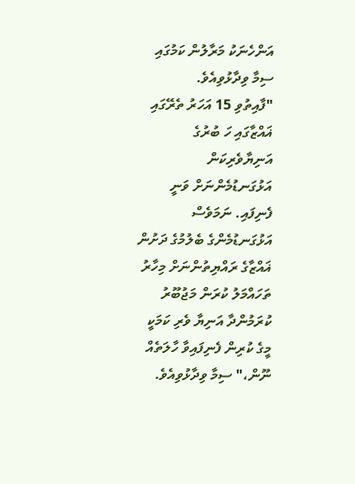އަންހެނަކު މަރާލުން ކަމުގައި ސިމާ ވިދާޅުވިއެވެ.
"ފާއިތުވި 15 އަހަރު ތެރޭގައި ޣައްޒާގައި ހަ ބުރުގެ އަނިޔާވެރިކަން އަޅުގަނޑުމެންނަށް ވަނީ ފެނިފައި. ނަމަވެސް އަޅުގަނޑުމެންގެ ބެލުމުގެ ދަށުން ޣައްޒާގެ ރައްޔިތުންނަށް މިހާރު ތަހައްމަލު ކުރަން މަޖުބޫރު ކުރަމުންދާ އަނިޔާ ވެރި ކަމަކީ މީގެ ކުރިން ފެނިފައިވާ ހާލަތެއް ނޫން،" ސިމާ ވިދާޅުވިއެވެ.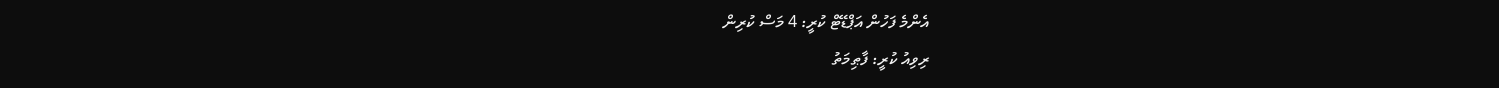އެންމެ ފަހުން އަޕްޑޭޓް ކުރީ: 4 މަސް ކުރިން
ރިވިއު ކުރީ: ފާޠިމަތު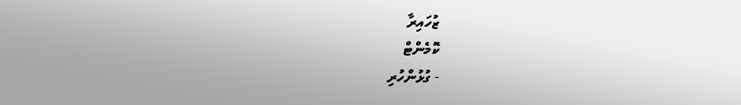ޒުހައިރާ
ކޮމެންޓް
- ގުޅުންހުރި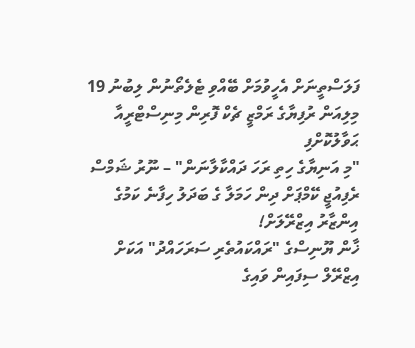ފަލަސްތީނަށް އެހީވުމަށް ބޭއްވި ޓެލެތޯނުން ލިބުނު 19 މިލިއަން ރުފިޔާގެ ރަމްޒީ ޗެކް ފޮރިން މިނިސްޓްރީއާ ޙަވާލުކޮށްފި
"މި އަނިޔާގެ ހިތި ރަހަ ދައްކާލާނަން" – ނޫރު ޝަމްސް ރެފިއުޖީ ކޭމްޕަށް ދިން ހަމަލާ ގެ ބަދަލު ހިފާނެ ކަމުގެ އިންޒާރު އިޒްރޭލަށް!
ޚާން ޔޫނިސްގެ "ރައްކައުތެރި ސަރަހައްދު" އަކަށް އިޒްރޭލް ސިފައިން ވައިގެ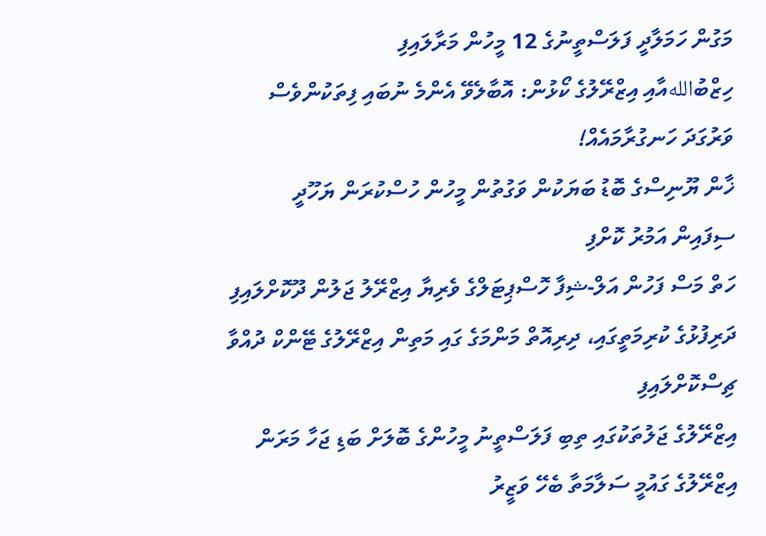މަގުން ހަމަލާދީ ފަލަސްތީނުގެ 12 މީހުން މަރާލައިފި
ހިޒްބުاللهއާއި އިޒްރޭލުގެ ކޯޅުން: އޮބާލެވޭ އެންމެ ނުބައި ފިތަކުންވެސް ވަރުގަދަ ހަނގުރާމައެއް!
ޚާން ޔޫނިސްގެ ބޮޑު ބަޔަކުން ވަގުތުން މީހުން ހުސްކުރަން ޔަހޫދީ ސިފައިން އަމުރު ކޮށްފި
ހަތް މަސް ފަހުން އަލް-ޝިފާ ހޮސްޕިޓަލްގެ ވެރިޔާ އިޒްރޭލު ޖަލުން ދޫކޮށްލައިފި
ދަރިފުޅުގެ ކުރިމަތީގައި، ދިރިއޮތް މަންމަގެ ގައި މަތިން އިޒްރޭލުގެ ޓޭންކް ދުއްވާ ޗިސްކޮށްލައިފި
އިޒްރޭލުގެ ޖަލުތަކުގައި ތިބި ފަލަސްތީނު މީހުންގެ ބޮލަށް ބަޑި ޖަހާ މަރަން އިޒްރޭލުގެ ގައުމީ ސަލާމަތާ ބެހޭ ވަޒީރު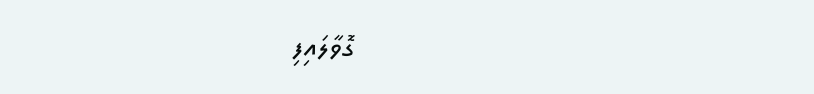ގޮވާލައިފި